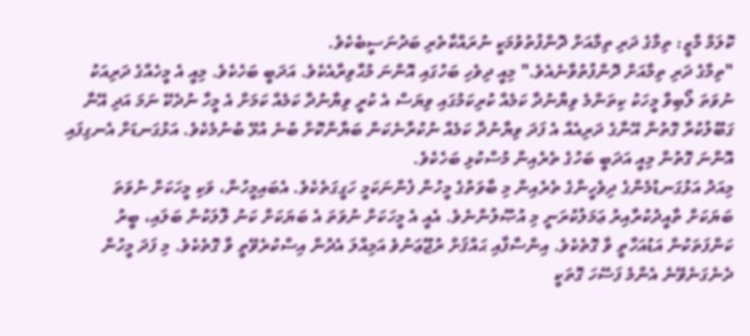ކޮލަމް މާޒީ: ތިމާގެ ދަރި ތިމާއަށް ދޮންފުތުވުމަކީ ނުރައްކާތެރި ބަދުނަސީބެކެވެ.
"ތިމާގެ ދަރި ތިމާއަށް ދޮންފުތުވާނެއެވެ." މިއީ ދިވެހި ބަހުގައި އޮންނަ މުޙާވިރާއެކެވެ. އަދަބީ ބަހެކެވެ. މިއީ އެ މީހެއްގެ ދަރިއަކު ނުވަތަ ލޯބިވާ މީހަކު ކިތަންމެ ވިޔާނުދާ ކަމެއް ކުރިކަމުގައި ވިޔަސް އެ ކުރީ ވިޔާނުދާ ކަމެއް ކަމަށް އެ މީހާ ނުދެކޭ ނަމަ އަދި އޭނާ ގަބޫލުކުރާ ގޮތުން އޭނާގެ ދަރިއެއް އެ ފަދަ ވިޔާނުދާ ކަމެއް ނުކުރާނެކަން ބަޔާންކޮށް ބުނެ އުޅޭ ބުނުމެކެވެ. އަޅުގަނޑަށް އެނގިފައި އޮންނަ ގޮތުން މިއީ އަދަބީ ބަހުގެ ތެރެއިން މުސްކުޅި ބަހެކެވެ.
މިއަދު އަޅުގަނޑުމެންގެ ދިވެހީންގެ ތެރެއިން މި ބާވަތުގެ މީހުން ފެންނަކަމީ ހަގީގަތެކެވެ. އެބައިމީހުން، ވަކި މީހަކަށް ނުވަތަ ބަޔަކަށް ތާއީދުކުރާއިރު ޢަމަލުކުރަނީ މި އުޞޫލުންނެވެ. އެއީ އެ މީހަކަށް ނުވަތަ އެ ބަޔަކަށް ކަނު ލޮލަކުން ބަލައި، ބީރު ކަންފަތަކުން އަޑުއަހާތީ ވާ ގޮތެކެވެ. އިންސާފާއި ޙައްޤަށް ރުޖޫޢަނުވެ އަމިއްލަ އެދުން އިސްކުރެވޭތީ ވާ ގޮތެކެވެ. މި ފަދަ މީހުން ދެނެގަނެވޭނެ އެންމެ ފަސޭހަ ގޮތަކީ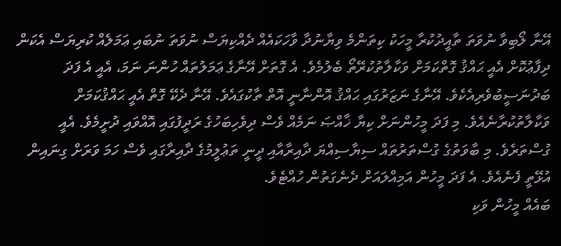އޭނާ ލޯބިވާ ނުވަތަ ތާއީދުކުރާ މީހަކު ކިތަންމެ ވިޔާނުދާ ވާހަކައެއް ދެއްކިޔަސް ނުވަތަ ނުބައި ޢަމަލެއް ކުރިޔަސް އެކަން ދިފާޢުކޮށް އެއީ ޙައްޤު ގޮތްކަމަށް ވަކާލާތުކުރޭތޯ ބެލުމެވެ. އެ ގޮތަށް އޭނާގެ ޢަމަލުތައް ހުންނަ ނަމަ، އެއީ އެ ފަދަ ބަދުނަސީބުވެރިއެކެވެ. އޭނާގެ ނަޒަރުގައި ޙައްޤު އޮންނާނީ އޮތް ތާކުގައެވެ. އޭނާ ދެކޭ ގޮތް އެއީ ޙައްޤުކަމަށް ވަކާލާތުކުރާނެއެވެ. މި ފަދަ މީހުންނަށް ކިޔާ ޚާއްޞަ ނަމެއް ވެސް ދިވެހިބަހުގެ ރަދީފުގައި އޮއްވައި ދުށީމެވެ. އެއީ ގުސްތަރެވެ. މި ބާވަތުގެ ގުސްތަރުތައް ސިޔާސިއްޔަ ދާއިރާއާއި ދީނީ ތަޢުލީމުގެ ދާއިރާގައި ވެސް ހަމަ ވަރަށް ގިނައިން އުޅޭތީ ފެނެއެވެ. އެ ފަދަ މީހުން އަމިއްލައަށް ދެނެގަތުން ހުއްޓެވެ.
ބައެއް މީހުން ވަކި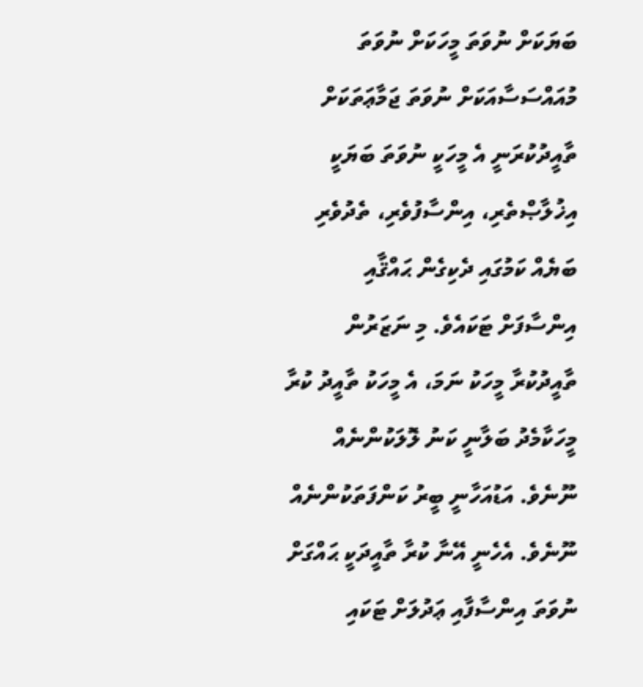ބަޔަކަށް ނުވަތަ މީހަކަށް ނުވަތަ މުއައްސަސާއަކަށް ނުވަތަ ޖަމާޢަތަކަށް ތާއީދުކުރަނީ އެ މީހަކީ ނުވަތަ ބަޔަކީ އިޚުލާޞްތެރި، އިންސާފުވެރި، ތެދުވެރި ބަޔެއް ކަމުގައި ދެކިގެން ޙައްޤާއި އިންސާފަށް ޓަކައެވެ. މި ނަޒަރުން ތާއީދުކުރާ މީހަކު ނަމަ، އެ މީހަކު ތާއީދު ކުރާ މީހަކާމެދު ބަލާނީ ކަނު ލޮލަކުންނެއް ނޫނެވެ. އަޑުއަހާނީ ބީރު ކަންފަތަކުންނެއް ނޫނެވެ. އެހެނީ އޭނާ ކުރާ ތާއީދަކީ ޙައްގަށް ނުވަތަ އިންސާފާއި ޢަދުލަށް ޓަކައި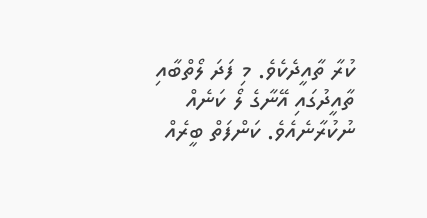ކުރާ ތާއީދެކެވެ. މި ފަދަ ލޯތްބާއި ތާއީދުގައި އޭނާގެ ލޯ ކަނެއް ނުކުރާނެއެވެ. ކަންފަތް ބީރެއް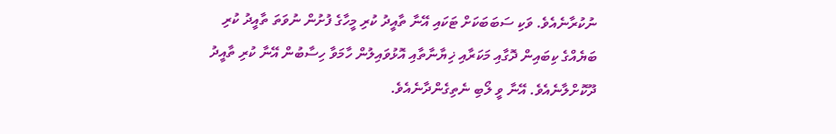ނުކުރާނެއެވެ. ވަކި ސަބަބަކަށް ޓަކައި އޭނާ ތާއީދު ކުރި މީހާގެ ފުށުން ނުވަތަ ތާއީދު ކުރި ބަޔެއްގެ ކިބައިން ދޮގާއި މަކަރާއި ޚިޔާނާތާއި އޮޅުވައިލުން ހާމަވާ ހިސާބުން އޭނާ ކުރި ތާއީދު ދޫކޮށްލާނެއެވެ. އޭނާ ވީ ލޯބި ނެތިގެންދާނެއެވެ.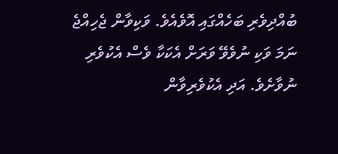ބުއްދިވެރި ބަހެއްގައި އޮވެއެވެ. ވަކިވާން ޖެހިއްޖެ ނަމަ ވަކި ނުވެވޭ ވަރަށް އެކަކާ ވެސް އެކުވެރި ނުވާށެވެ. އަދި އެކުވެރިވާން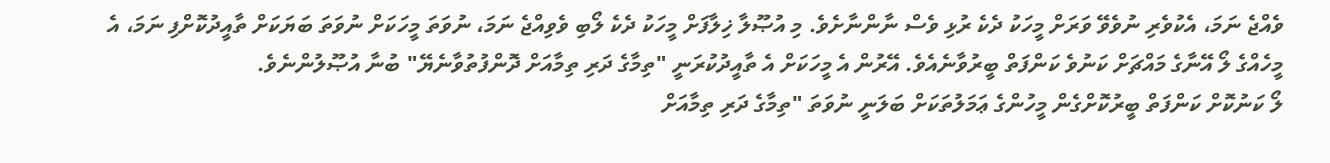ވެއްޖެ ނަމަ، އެކުވެރި ނުވެވޭ ވަރަށް މީހަކު ދެކެ ރުޅި ވެސް ނާންނާށެވެ. މި އުޞޫލާ ޚިލާފަށް މީހަކު ދެކެ ލޯބި ވެވިއްޖެ ނަމަ، ނުވަތަ މީހަކަށް ނުވަތަ ބަޔަކަށް ތާއީދުކޮށްފި ނަމަ، އެ މީހެއްގެ ލޯ އޭނާގެ މައްޗަށް ކަނުވެ ކަންފަތް ބީރުވާނެއެވެ. އޭރުން އެ މީހަކަށް އެ ތާއީދުކުރަނީ "ތިމާގެ ދަރި ތިމާއަށް ދޮންފުތުވާނެޔޭ" ބުނާ އުޞޫލުންނެވެ.
ލޯ ކަނުކޮށް ކަންފަތް ބީރުކޮށްގެން މީހުންގެ ޢަމަލުތަކަށް ބަލަނީ ނުވަތަ "ތިމާގެ ދަރި ތިމާއަށް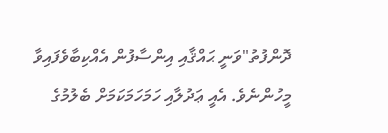ދޮންފުތު"ވަނީ ޙައްޤާއި އިންސާފުން އެއްކިބާވެފައިވާ މީހުންނެވެ. އެއީ ޢަދުލާއި ހަމަހަމަކަމަށް ބެލުމުގެ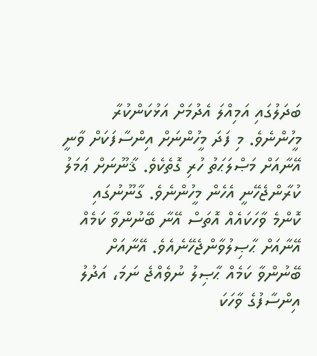ބަދަލުގައި އަމިއްލަ އެދުމަށް އަޅުކަންކުރާ މީހުންނެވެ. މި ފަދަ މީހުންނަށް އިންސާފަކަށް ވާނީ އޭނާއަށް މަޞްލަޙަތު ހުރި ގޮތެކެވެ. ޤާނޫނަށް ޢަމަލު ކުރާންޖެހޭނީ އެހެން މީހުންނެވެ. ގާނޫނުގައި ކޮންމެ ވާހަކައެއް އޮތަސް އޭނާ ބޭނުންވާ ކަމެއް އޭނާއަށް ޙާޞިލުވާންޖެހޭނެއެވެ. އޭނާއަށް ބޭނުންވާ ކަމެއް ޙާޞިލު ނުވެއްޖެ ނަމަ، އަދުލު އިންސާފުގެ ވާހަކަ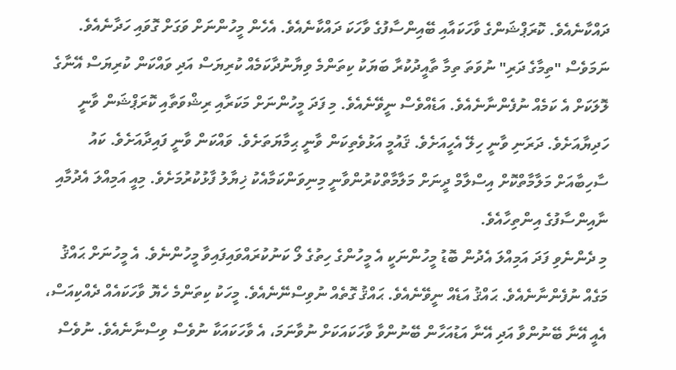ދައްކާނެއެވެ. ކޮރަޕްޝަންގެ ވާހަކައާއި ބޭއިންސާފުގެ ވާހަކަ ދައްކާނެއެވެ. އެހެން މީހުންނަށް ވަގަށް ގޮވައި ހަދާނެއެވެ. ނަމަވެސް "ތިމާގެ ދަރި" ނުވަތަ ތިމާ ތާއީދުކުރާ ބަޔަކު ކިތަންމެ ވިޔާނުދާކަމެއް ކުރިޔަސް އަދި ވައްކަން ކުރިޔަސް އޭނާގެ ލޮލަކަށް އެ ކަމެއް ނުފެންނާނެއެވެ. އަޑެއްވެސް ނީވޭނެއެވެ. މި ފަދަ މީހުންނަށް މަކަރާއި ރިޝްވަތާއި ކޮރަޕްޝަން ވާނީ ހަދިޔާއަށެވެ. ދަރަނި ވާނީ ހިލޭ އެހީއަށެވެ. ޤައުމީ އަޅުވެތިކަން ވާނީ ޙިމާޔަތަށެވެ. ވައްކަން ވާނީ ފައިދާއަށެވެ. ކައު ސާހިބާއަށް މަލާމާތްކޮށް އިސްލާމް ދީނަށް މަލާމާތްކުރުންވާނީ މިނިވަންކަމާއެކު ޚިޔާލު ފާޅުކުރުމަށެވެ. މިއީ އަމިއްލަ އެދުމާއި ނާއިންސާފުގެ އިންތިހާއެވެ.
މި ދެންނެވި ފަދަ އަމިއްލަ އެދުން ބޮޑު މީހުންނަކީ އެ މީހުންގެ ހިތުގެ ލޯ ކަނުކުރައްވައިފައިވާ މީހުންނެވެ. އެ މީހުނަށް ޙައްޤު މަގެއް ނުފެންނާނެއެވެ. ޙައްޤު އަޑެއް ނީވޭނެއެވެ. ޙައްޤު ގޮތެއް ނުވިސްނޭނެއެވެ. މީހަކު ކިތަންމެ ހެޔޮ ވާހަކައެއް ދެއްކިއަސް، އެއީ އޭނާ ބޭނުންވާ އަދި އޭނާ އަޑުއަހާން ބޭނުންވާ ވާހަކައަކަށް ނުވާނަމަ، އެ ވާހަކައަކާ ނުވެސް ވިސްނާނެއެވެ. ނުވެސް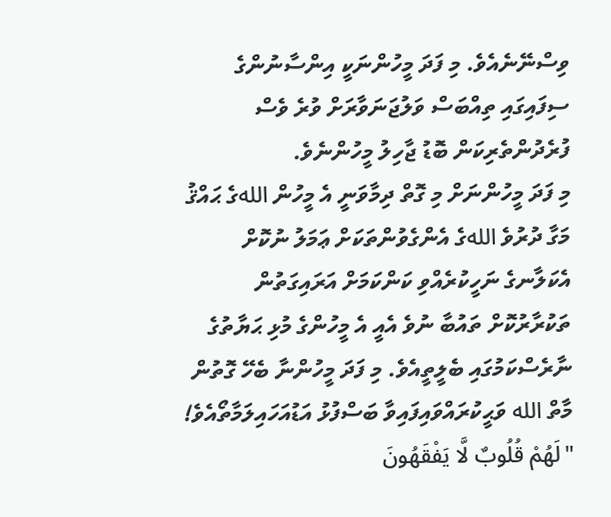ވިސްނޭނެއެވެ. މި ފަދަ މީހުންނަކީ އިންސާނުންގެ ސިފައިގައި ތިއްބަސް ވަލުޖަނަވާރަށް ވުރެ ވެސް ފުރެދުންތެރިކަން ބޮޑު ޖާހިލު މީހުންނެވެ.
މި ފަދަ މީހުންނަށް މި ގޮތް ދިމާވަނީ އެ މީހުން اللهގެ ޙައްޤު މަގާ ދުރުވެ اللهގެ އެންގެވުންތަކަށް ޢަމަލު ނުކޮށް އެކަލާނގެ ނަހީކުރެއްވި ކަންކަމަށް އަރައިގަތުން ތަކުރާރުކޮށް ތައުބާ ނުވެ އެއީ އެ މީހުންގެ މުޅި ޙަޔާތުގެ ނާރެސްކަމުގައި ބެލީތީއެވެ. މި ފަދަ މީހުންނާ ބެހޭ ގޮތުން މާތް الله ވަޙީކުރައްވައިފައިވާ ބަސްފުޅު އަޑުއަހައިލަމާތޯއެވެ! "لَهُمْ قُلُوبٌ لَّا يَفْقَهُونَ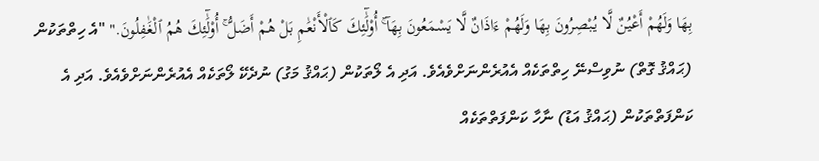بِهَا وَلَهُمْ أَعْيُنٌ لَّا يُبْصِرُونَ بِهَا وَلَهُمْ ءَاذَانٌ لَّا يَسْمَعُونَ بِهَآ ۚ أُوْلَٰٓئِكَ كَٱلْأَنْعَٰمِ بَلْ هُمْ أَضَلُّ ۚ أُوْلَٰٓئِكَ هُمُ ٱلْغَٰفِلُونَ." "އެ ހިތްތަކުން (ޙައްޤު ގޮތް) ނުވިސްނޭ ހިތްތަކެއް އެއުރެންނަށްވެއެވެ. އަދި އެ ލޯތަކުން (ޙައްޤު މަގު) ނުދެކޭ ލޯތަކެއް އެއުރެންނަށްވެއެވެ. އަދި އެ ކަންފަތްތަކުން (ޙައްޤު އަޑު) ނާހާ ކަންފަތްތަކެއް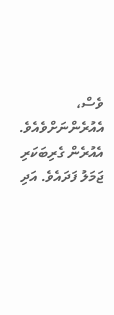ވެސް، އެއުރެންނަށްވެއެވެ. އެއުރެން ގެރިބަކަރި ޖަމަލު ފަދައެވެ. އަދި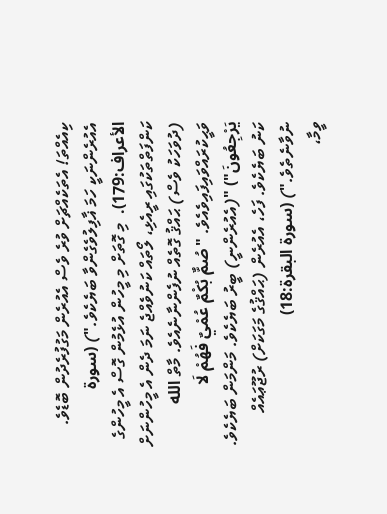ކިއެއްތަ! އެތަކެއްޗަށް ވުރެ ވެސް އެއުރެން މަގުފުރެދުން ބޮޑެވެ. އެއުރެންނަކީ ހަމަ ޣާފިލުވެގެންވާ ބަޔެކެވެ.") (سورة الأعراف:179).  މި ގޮތަށް މި މީހުން އުޅެމުން ގޮސް އެ މީހުންގެ ކަންފަތްތަކުގައި ރީއެޅި، ލޯތައް ކަނުވެއްޖެ ނަމަ ދެން އެ މީހުންނަށް (ދުވަހަކު ވެސް) ޙައްޤު ގޮތެއް ނުފެންނާނެއެވެ. މާތް الله ވަޙީކުރައްވައިފައިވެއެވެ. "صُمٌّ بُكْمٌ عُمْيٌ فَهُمْ لَا يَرْجِعُونَ") "(އެއުރެންނީ) ބީރު ބަޔެކެވެ. މަންމަން ބަޔެކެވެ. ކަނު ބަޔެކެވެ. ފަހެ، އެއުރެން (ޙައްޤުގެ މަގަކަށް) ރުޖޫޢައެއް ނުވާނެތެވެ.") (سورة البقرة:18)
ވީމާ،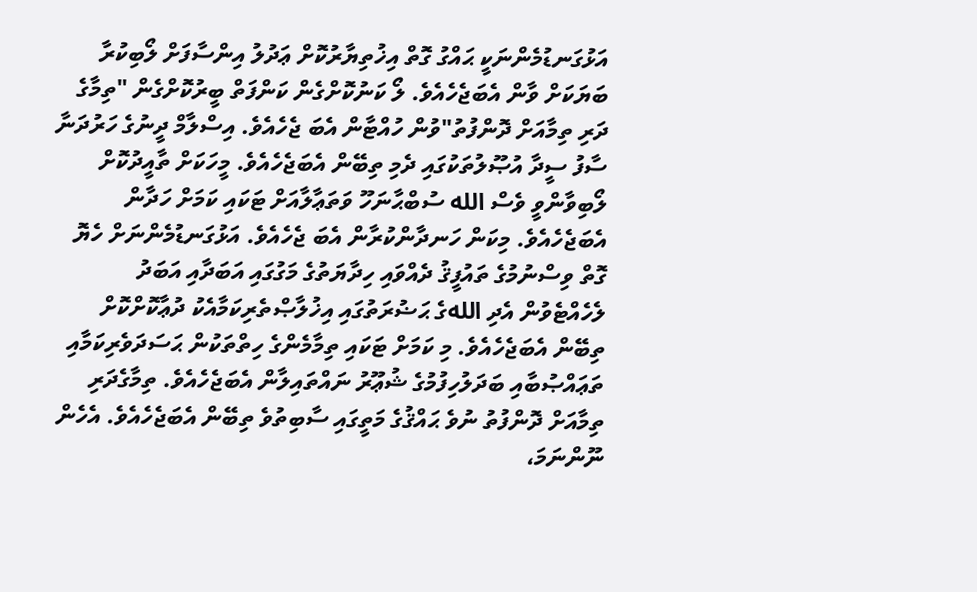އަޅުގަނޑުމެންނަކީ ޙައްގު ގޮތް އިޚުތިޔާރުކޮށް ޢަދުލު އިންސާފަށް ލޯބިކުރާ ބަޔަކަށް ވާން އެބަޖެހެއެވެ. ލޯ ކަނުކޮށްގެން ކަންފަތް ބީރުކޮށްގެން "ތިމާގެ ދަރި ތިމާއަށް ދޮންފުތު"ވުން ހުއްޓާން އެބަ ޖެހެއެވެ. އިސްލާމް ދީނުގެ ހަރުދަނާ ސާފު ސީދާ އުޞޫލުތަކުގައި ދެމި ތިބޭން އެބަޖެހެއެވެ. މީހަކަށް ތާއީދުކޮށް ލޯބިވާންވީ ވެސް الله ސުބްޙާނަހޫ ވަތަޢާލާއަށް ޓަކައި ކަމަށް ހަދާން އެބަޖެހެއެވެ. މިކަން ހަނދާންކުރާން އެބަ ޖެހެއެވެ. އަޅުގަނޑުމެންނަށް ހެޔޮ ގޮތް ވިސްނުމުގެ ތައުފީޤު ދެއްވައި ހިދާޔަތުގެ މަގުގައި އަބަދާއި އަބަދު ލެހެއްޓެވުން އެދި اللهގެ ޙަޟުރަތުގައި އިޚުލާޞްތެރިކަމާއެކު ދުޢާކޮށްކޮށް ތިބޭން އެބަޖެހެއެވެ. މި ކަމަށް ޓަކައި ތިމާމެންގެ ހިތްތަކުން ޙަސަދަވެރިކަމާއި ތަޢައްޞުބާއި ބަދަލުހިފުމުގެ ޝުޢޫރު ނައްތައިލާން އެބަޖެހެއެވެ. ތިމާގެދަރި ތިމާއަށް ދޮންފުތު ނުވެ ޙައްޤުގެ މަތީގައި ސާބިތުވެ ތިބޭން އެބަޖެހެއެވެ. އެހެން ނޫންނަމަ،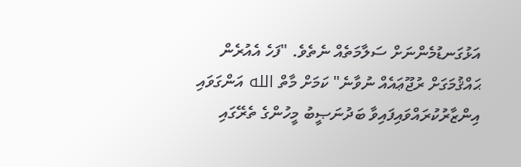އަޅުގަނޑުމެންނަށް ސަލާމަތެއް ނެތެވެ. "ފަހެ އެއުރެން ޙައްޤުމަގަށް ރުޖޫޢައެއް ނުވާނެ" ކަމަށް މާތް الله އަންގަވައި އިންޒާރުކުރައްވައިފައިވާ ބަދުނަޞީބު މީހުންގެ ތެރޭގައި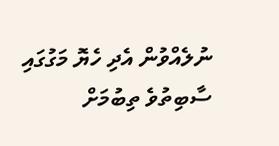ނުލެއްވުން އެދި ހެޔޮ މަގުގައި ސާބިތުވެ ތިބުމަށް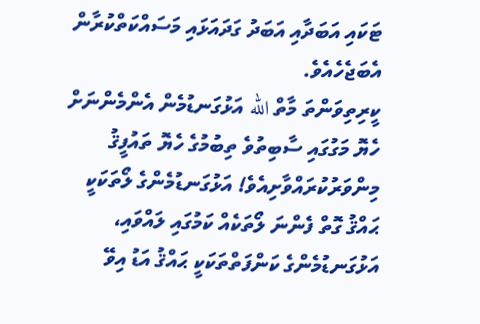ޓަކައި އަބަދާއި އަބަދު ގަދައަޅައި މަސައްކަތްކުރާން އެބަޖެހެއެވެ.
ކީރިތިވަންތަ މާތް الله އަޅުގަނޑުމެން އެންމެންނަށް ހެޔޮ މަގުގައި ސާބިތުވެ ތިބުމުގެ ހެޔޮ ތައުފީޤު މިންވަރުކުރައްވާށިއެވެ! އަޅުގަނޑުމެންގެ ލޯތަކަކީ ޙައްޤު ގޮތް ފެންނަ ލޯތަކެއް ކަމުގައި ލައްވައި، އަޅުގަނޑުމެންގެ ކަންފަތްތަކަކީ ޙައްޤު އަޑު އިވޭ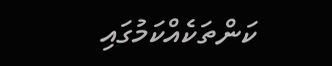ކަންތަކެއްކަމުގައި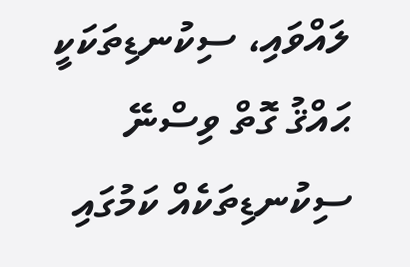ލައްވައި، ސިކުނޑިތަކަކީ ޙައްޤު ގޮތް ވިސްނޭ ސިކުނޑިތަކެއް ކަމުގައި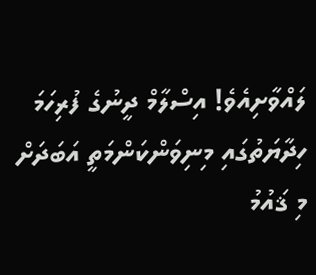ލައްވާށިއެވެ! އިސްލާމް ދީނުގެ ފުރިހަމަ ހިދާޔަތުގައި މިނިވަންކަންމަތީ އަބަދަށް މި ޤައުމު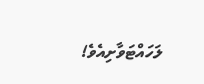ލަހައްޓަވާށިއެވެ!